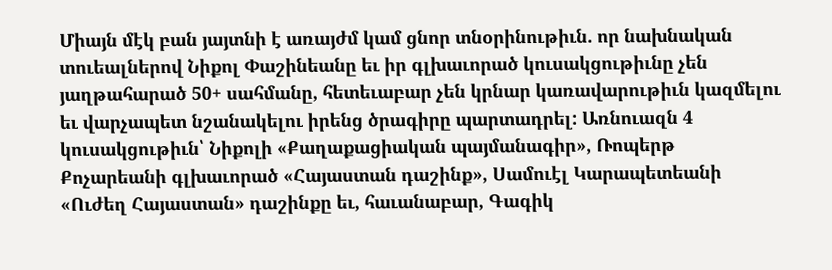Միայն մէկ բան յայտնի է առայժմ կամ ցնոր տնօրինութիւն. որ նախնական տուեալներով Նիքոլ Փաշինեանը եւ իր գլխաւորած կուսակցութիւնը չեն յաղթահարած 50+ սահմանը, հետեւաբար չեն կրնար կառավարութիւն կազմելու եւ վարչապետ նշանակելու իրենց ծրագիրը պարտադրել: Առնուազն 4 կուսակցութիւն՝ Նիքոլի «Քաղաքացիական պայմանագիր», Ռոպերթ Քոչարեանի գլխաւորած «Հայաստան դաշինք», Սամուէլ Կարապետեանի «Ուժեղ Հայաստան» դաշինքը եւ, հաւանաբար, Գագիկ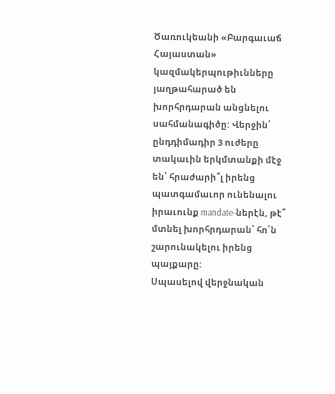Ծառուկեանի «Բարգաւաճ Հայաստան» կազմակերպութիւնները յաղթահարած են խորհրդարան անցնելու սահմանագիծը: Վերջին՝ ընդդիմադիր 3 ուժերը տակաւին երկմտանքի մէջ են՝ հրաժարի՞լ իրենց պատգամաւոր ունենալու իրաւունք mandate-ներէն, թէ՞ մտնել խորհրդարան՝ հո՛ն շարունակելու իրենց պայքարը:
Սպասելով վերջնական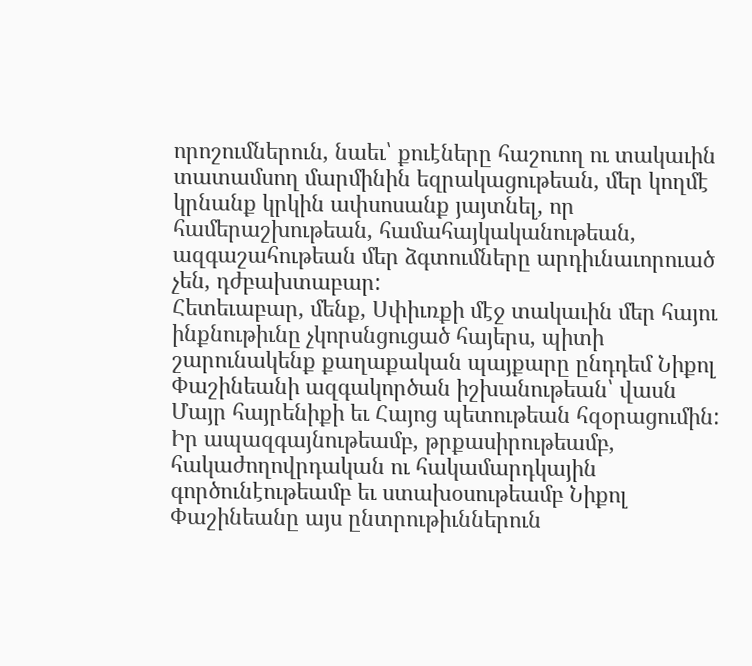որոշումներուն, նաեւ՝ քուէները հաշուող ու տակաւին տատամսող մարմինին եզրակացութեան, մեր կողմէ կրնանք կրկին ափսոսանք յայտնել, որ համերաշխութեան, համահայկականութեան, ազգաշահութեան մեր ձգտումները արդիւնաւորուած չեն, դժբախտաբար:
Հետեւաբար, մենք, Սփիւռքի մէջ տակաւին մեր հայու ինքնութիւնը չկորսնցուցած հայերս, պիտի շարունակենք քաղաքական պայքարը ընդդեմ Նիքոլ Փաշինեանի ազգակործան իշխանութեան՝ վասն Մայր հայրենիքի եւ Հայոց պետութեան հզօրացումին:
Իր ապազգայնութեամբ, թրքասիրութեամբ, հակաժողովրդական ու հակամարդկային գործունէութեամբ եւ ստախօսութեամբ Նիքոլ Փաշինեանը այս ընտրութիւններուն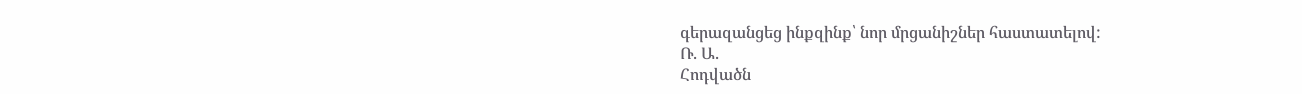գերազանցեց ինքզինք՝ նոր մրցանիշներ հաստատելով:
Ռ. Ա.
Հոդվածն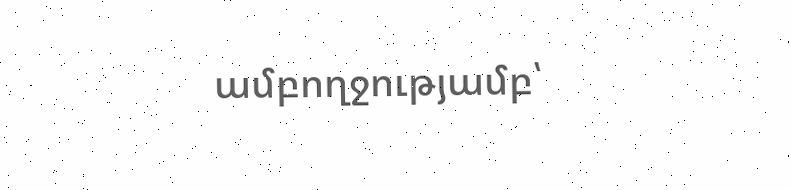ամբողջությամբ՝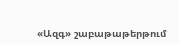«Ազգ» շաբաթաթերթում